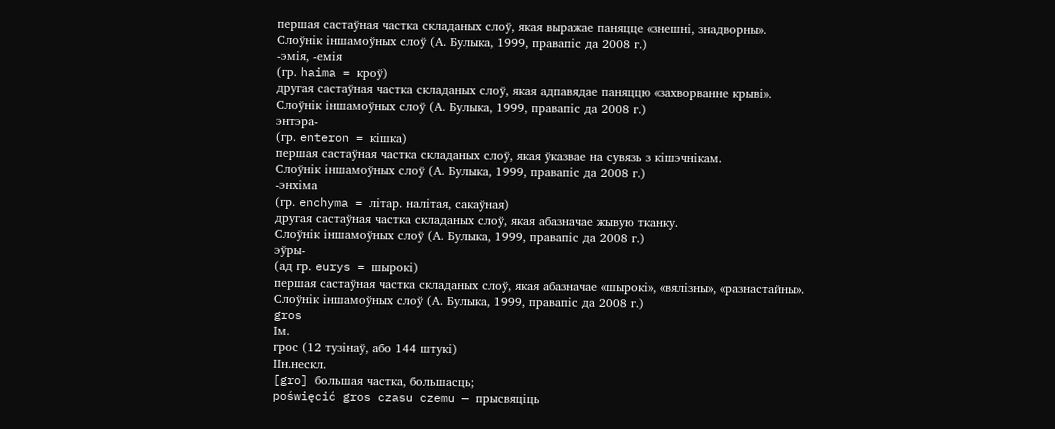першая састаўная частка складаных слоў, якая выражае паняцце «знешні, знадворны».
Слоўнік іншамоўных слоў (А. Булыка, 1999, правапіс да 2008 г.)
-эмія, -емія
(гр. haima = кроў)
другая састаўная частка складаных слоў, якая адпавядае паняццю «захворванне крыві».
Слоўнік іншамоўных слоў (А. Булыка, 1999, правапіс да 2008 г.)
энтэра-
(гр. enteron = кішка)
першая састаўная частка складаных слоў, якая ўказвае на сувязь з кішэчнікам.
Слоўнік іншамоўных слоў (А. Булыка, 1999, правапіс да 2008 г.)
-энхіма
(гр. enchyma = літар. налітая, сакаўная)
другая састаўная частка складаных слоў, якая абазначае жывую тканку.
Слоўнік іншамоўных слоў (А. Булыка, 1999, правапіс да 2008 г.)
эўры-
(ад гр. eurys = шырокі)
першая састаўная частка складаных слоў, якая абазначае «шырокі», «вялізны», «разнастайны».
Слоўнік іншамоўных слоў (А. Булыка, 1999, правапіс да 2008 г.)
gros
Iм.
грос (12 тузінаў, або 144 штукі)
IIн.нескл.
[gro] большая частка, большасць;
poświęcić gros czasu czemu — прысвяціць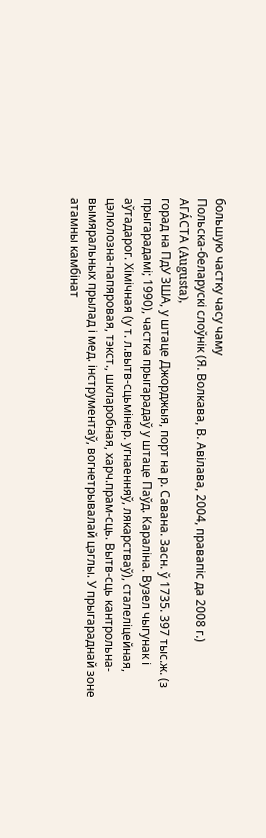большую частку часу чаму
Польска-беларускі слоўнік (Я. Волкава, В. Авілава, 2004, правапіс да 2008 г.)
АГА́СТА (Augusta),
горад на ПдУ ЗША, у штаце Джорджыя, порт на р. Савана. Засн. ў 1735. 397 тыс.ж. (з прыгарадамі; 1990), частка прыгарадаў у штаце Паўд. Караліна. Вузел чыгунак і аўтадарог. Хімічная (у т. л.вытв-сцьмінер. угнаенняў, лякарстваў), сталеліцейная, цэлюлозна-папяровая, тэкст., шкларобная, харч.прам-сць. Вытв-сць кантрольна-вымяральных прылад і мед. інструментаў, вогнетрывалай цэглы. У прыгараднай зоне атамны камбінат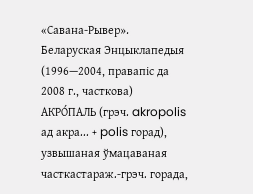«Савана-Рывер».
Беларуская Энцыклапедыя (1996—2004, правапіс да 2008 г., часткова)
АКРО́ПАЛЬ (грэч. akropolis ад акра... + polis горад),
узвышаная ўмацаваная часткастараж.-грэч. горада,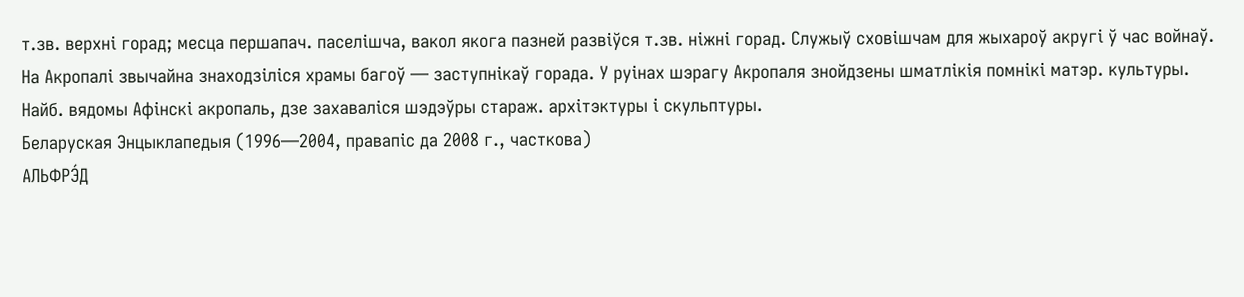т.зв. верхні горад; месца першапач. паселішча, вакол якога пазней развіўся т.зв. ніжні горад. Служыў сховішчам для жыхароў акругі ў час войнаў. На Акропалі звычайна знаходзіліся храмы багоў — заступнікаў горада. У руінах шэрагу Акропаля знойдзены шматлікія помнікі матэр. культуры. Найб. вядомы Афінскі акропаль, дзе захаваліся шэдэўры стараж. архітэктуры і скульптуры.
Беларуская Энцыклапедыя (1996—2004, правапіс да 2008 г., часткова)
АЛЬФРЭ́Д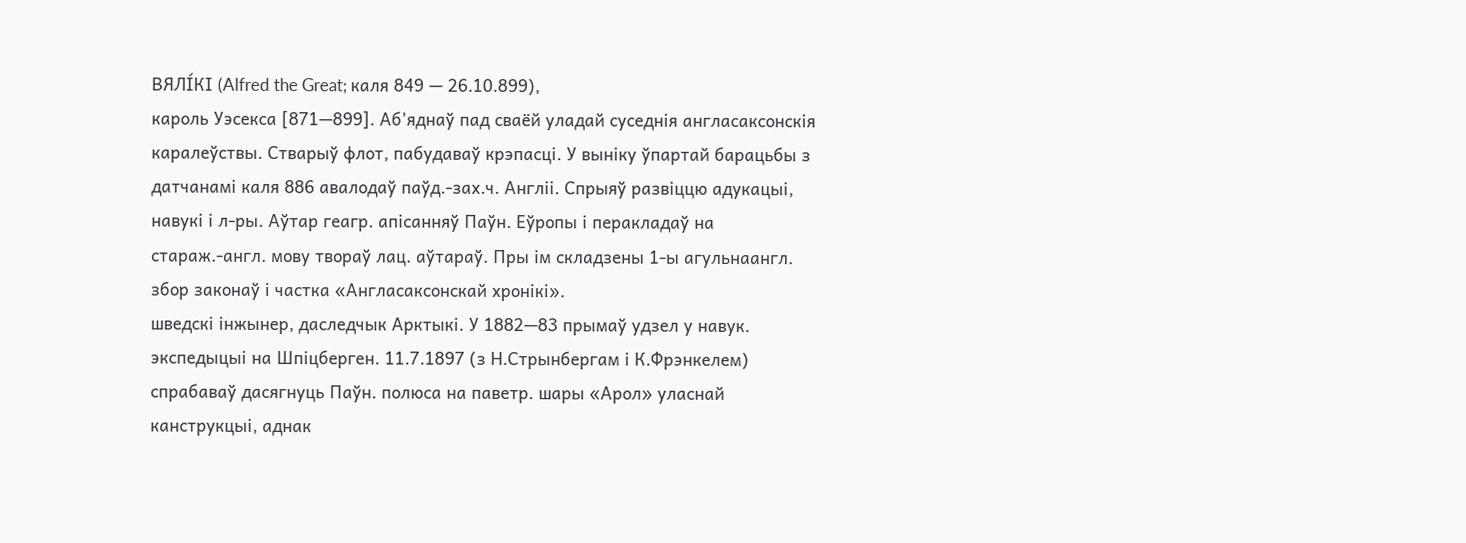ВЯЛІ́КІ (Alfred the Great; каля 849 — 26.10.899),
кароль Уэсекса [871—899]. Аб’яднаў пад сваёй уладай суседнія англасаксонскія каралеўствы. Стварыў флот, пабудаваў крэпасці. У выніку ўпартай барацьбы з датчанамі каля 886 авалодаў паўд.-зах.ч. Англіі. Спрыяў развіццю адукацыі, навукі і л-ры. Аўтар геагр. апісанняў Паўн. Еўропы і перакладаў на стараж.-англ. мову твораў лац. аўтараў. Пры ім складзены 1-ы агульнаангл. збор законаў і частка «Англасаксонскай хронікі».
шведскі інжынер, даследчык Арктыкі. У 1882—83 прымаў удзел у навук. экспедыцыі на Шпіцберген. 11.7.1897 (з Н.Стрынбергам і К.Фрэнкелем) спрабаваў дасягнуць Паўн. полюса на паветр. шары «Арол» уласнай канструкцыі, аднак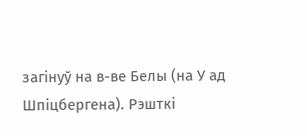загінуў на в-ве Белы (на У ад Шпіцбергена). Рэшткі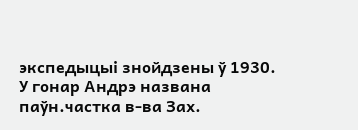экспедыцыі знойдзены ў 1930. У гонар Андрэ названа паўн.частка в-ва Зах.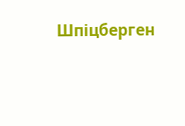Шпіцберген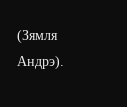(Зямля Андрэ).